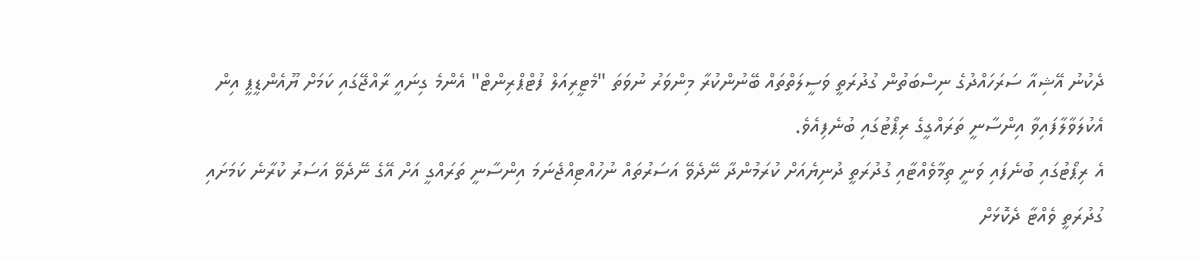ދެކުނު އޭޝިއާ ސަރަހައްދުގެ ނިސްބަތުން ގުދުރަތީ ވަސީލަތްތައް ބޭނުންކުރާ މިންވަރު ނުވަތަ "މެޓީރިއަލް ފުޓްޕްރިންޓް" އެންމެ ގިނައީ ރާއްޖޭގައި ކަމަށް ޔޫއެންޑީޕީ އިން އެކުލަވާލާފައިވާ އިންސާނީ ތަރައްގީގެ ރިޕޯޓުގައި ބުނެފިއެވެ.
އެ ރިޕޯޓުގައި ބުނެފައި ވަނީ ތިމާވެއްޓާއި ގުދުރަތީ ދުނިޔެއަށް ކުރަމުންދާ ނޭދެވޭ އަސަރުތައް ނުހުއްޓިއްޖެނަމަ އިންސާނީ ތަރައްގީ އަށް އޭގެ ނޭދެވޭ އަސަރު ކުރާނެ ކަމަށައި ގުދުރަތީ ވެއްޓާ ދެކޮޅަށް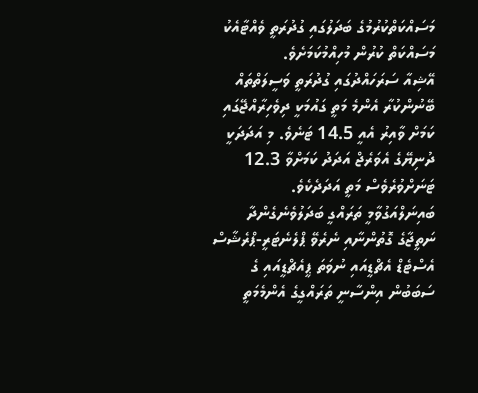މަސައްކަތްކުރުމުގެ ބަދަލުގައި ގުދުރަތީ ވެއްޓާއެކު މަސައްކަތް ކުރުން މުހިއްމުކަމަށެވެ.
އޭޝިއާ ސަރަހައްދުގައި ގުދުރަތީ ވަސީލަތްތައް ބޭނުންކުރާ އެންމެ މަތީ ގައުމަކީ ދިވެހިރާއްޖޭގައި ކަމަށް ވާއިރު އެއީ 14.5 ޓަނެވެ. މި އަދަދަކީ ދުނިޔޭގެ އެވަރެޖް އަދަދު ކަމަށްވާ 12.3 ޓަނަށްވުރެވެސް މަތީ އަދަދެކެވެ.
ބައިނަލްއަގުވާމީ ތަރައްގީ ބަދަލުވެނެގެންދާ ނަތީޖާގެ ގޮތުންނާއި ނެރެވޭ ޕްލެނެޓަރީ-ޕްރެޝާސް އެސްޓެޑް އެޗްޑީއައި ނުވަތަ ޕީއެޗްޑީއައި ގެ ސަބަބުން އިންސާނީ ތަރައްގީގެ އެންމެމަތީ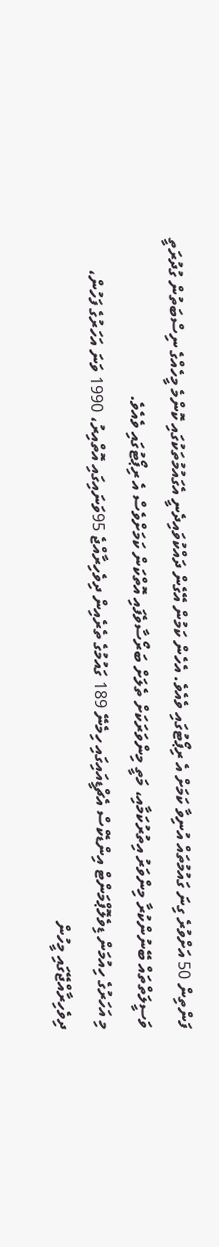ފަންތިން 50 އަށްވުރެ ގިނަ ގައުމުތައް އުނިވާ ކަމަށް އެ ރިޕޯޓުގައި ވެއެވެ. އެހެން ކަމުން އޭގެން ދައްކުވައިދެނީ އެގައުމުތަކުގައި ކޮންމެ މީހެއްގެ ނިސްބަތުން ގުދުރަތީ ވަސީލަތްތައް ބޭނުންކުރާ މިންވަރު އިތުރުކަމާއި، މަތީ މިންވަރަކަށް ތެލަށް ބަރޯސާވެފައި އޮތްކަން ކަމަށްވެސް އެ ރިޕޯޓުގައި ވެއެވެ.
މި އަހަރުގެ ހިއުމަން ޑިވެލޮޕްމަންޓް އިންޑެކްސް އެޗްޑީއައިގައި ހިމެނޭ 189 ގައުމުގެ ތެރެއިން ދިވެހިރާއްޖެ 95ވަނައިގައި އޮތްއިރު، 1990 ވަނަ އަހަރުގެ ފަހުން، ދިވެހިރާއްޖޭގައި މީހުން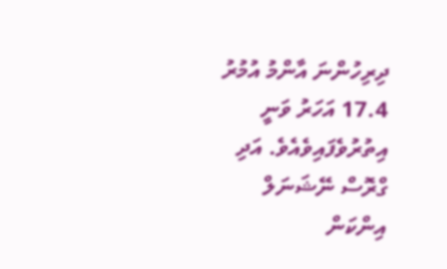ދިރިހުންނަ އާންމު އުމުރު 17.4 އަހަރު ވަނީ އިތުރުވެފައިވެއެވެ. އަދި ގްރޮސް ނޭޝަނަލް އިންކަން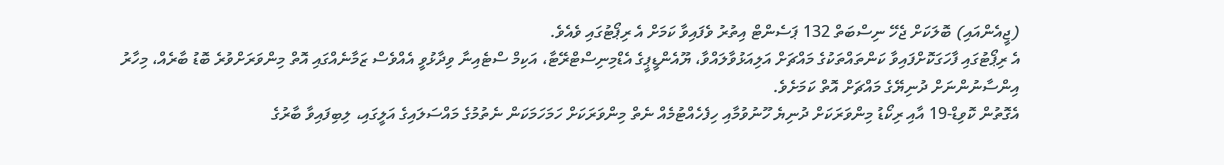(ޖީއެންއައި) ބޮލަކަށް ޖެހޭ ނިސްބަތް 132 ޕަސެންޓް އިތުރު ވެފައިވާ ކަމަށް އެ ރިޕޯޓުގައި ވެއެވެ.
އެ ރިޕޯޓުގައި ފާހަގަކޮށްފައިވާ ކަންތައްތަކުގެ މައްޗަށް އަލިއަޅުވާލައްވާ، ޔޫއެންޑީޕީގެ އެޑްމިނިސްޓްރޭޓާ، އަކިމް ސްޓެއިނާ ވިދާޅުވީ އެއްވެސް ޒަމާނެއްގައި އޮތް މިންވަރަށްވުރެ ބޮޑު ބާރެއް، މިހާރު އިންސާނުންނަށް ދުނިޔޭގެ މައްޗަށް އޮތް ކަމަށެވެ.
އެގޮތުން ކޮވިޑް-19 އާއި ރިކޯޑު މިންވަރަކަށް ދުނިޔެ ހޫނުވުމާއި ހިފެހެއްޓުމެއް ނެތް މިންވަރަކަށް ހަމަހަމަކަން ނެތުމުގެ މައްސަލައިގެ އަލީގައި، ލިބިފައިވާ ބާރުގެ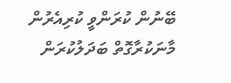ބޭނުން ކުރަންވީ ކުރިއެރުން މާނަކުރާގޮތް ބަދަލުކުރަން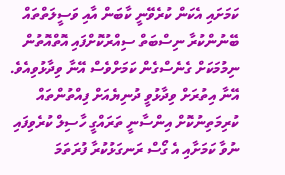ކަމަށައި އެކަން ކުރެވޭނީ ކާބަން އާއި ވަސީލަތްތައް ބޭނުންކުރާ ނިސްބަތް ސިއްރުކޮށްފައި އޮތްއޮތުން ނިމުމަކަށް ގެނެސްގެން ކަމަށްވެސް އޭނާ ވިދާޅުވިއެވެ.
އޭނާ އިތުރަށް ވިދާޅުވީ ދުނިޔެއަށް ފިއްތުންތައް ކުރިމަތިނުކޮށް އިންސާނީ ތަރައްގީ ހާސިލް ކުރެވިފައި ނުވާ ކަމަށާއި އެ ގޯސް ރަނގަޅުކުރާ ފުރަތަމަ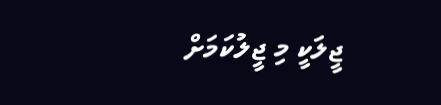ޖީލަކީ މި ޖީލުކަމަށް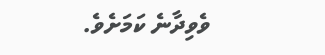ވެވިދާނެ ކަމަށެވެ.